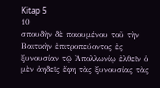Kitap 5
10
σπουδὴν δὲ ποιουμένου τοῦ τὴν Βαιτικὴν ἐπιτροπεύοντος ἐς ξυνουσίαν τῷ Ἀπολλωνίῳ ἐλθεῖν ὁ μὲν ἀηδεῖς ἔφη τὰς ξυνουσίας τὰς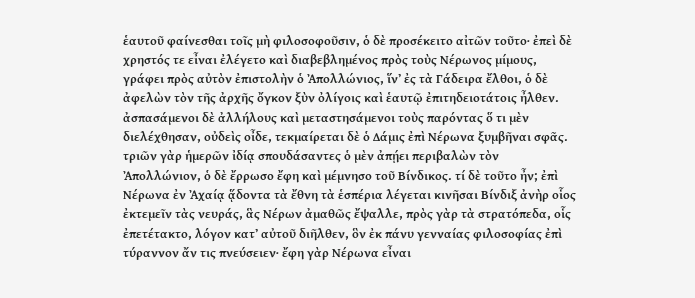ἑαυτοῦ φαίνεσθαι τοῖς μὴ φιλοσοφοῦσιν, ὁ δὲ προσέκειτο αἰτῶν τοῦτο· ἐπεὶ δὲ χρηστός τε εἶναι ἐλέγετο καὶ διαβεβλημένος πρὸς τοὺς Νέρωνος μίμους, γράφει πρὸς αὐτὸν ἐπιστολὴν ὁ Ἀπολλώνιος, ἵνʼ ἐς τὰ Γάδειρα ἔλθοι, ὁ δὲ ἀφελὼν τὸν τῆς ἀρχῆς ὄγκον ξὺν ὀλίγοις καὶ ἑαυτῷ ἐπιτηδειοτάτοις ἦλθεν. ἀσπασάμενοι δὲ ἀλλήλους καὶ μεταστησάμενοι τοὺς παρόντας ὅ τι μὲν διελέχθησαν, οὐδεὶς οἶδε, τεκμαίρεται δὲ ὁ Δάμις ἐπὶ Νέρωνα ξυμβῆναι σφᾶς. τριῶν γὰρ ἡμερῶν ἰδίᾳ σπουδάσαντες ὁ μὲν ἀπῄει περιβαλὼν τὸν Ἀπολλώνιον, ὁ δὲ ἔρρωσο ἔφη καὶ μέμνησο τοῦ Βίνδικος. τί δὲ τοῦτο ἦν; ἐπὶ Νέρωνα ἐν Ἀχαίᾳ ᾅδοντα τὰ ἔθνη τὰ ἑσπέρια λέγεται κινῆσαι Βίνδιξ ἀνὴρ οἷος ἐκτεμεῖν τὰς νευράς, ἃς Νέρων ἀμαθῶς ἔψαλλε, πρὸς γὰρ τὰ στρατόπεδα, οἷς ἐπετέτακτο, λόγον κατʼ αὐτοῦ διῆλθεν, ὃν ἐκ πάνυ γενναίας φιλοσοφίας ἐπὶ τύραννον ἄν τις πνεύσειεν· ἔφη γὰρ Νέρωνα εἶναι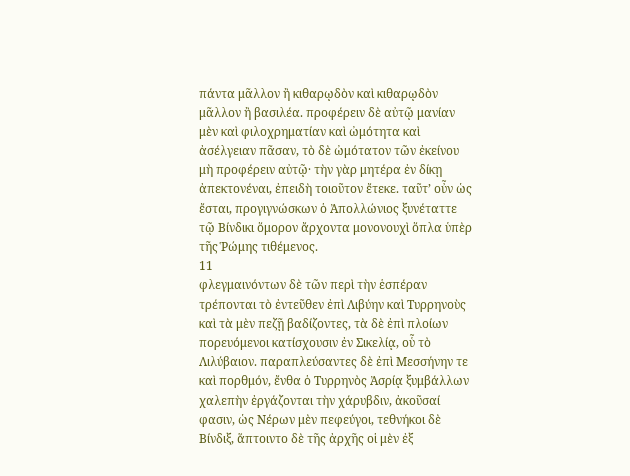πάντα μᾶλλον ἢ κιθαρῳδὸν καὶ κιθαρῳδὸν μᾶλλον ἢ βασιλέα. προφέρειν δὲ αὐτῷ μανίαν μὲν καὶ φιλοχρηματίαν καὶ ὠμότητα καὶ ἀσέλγειαν πᾶσαν, τὸ δὲ ὠμότατον τῶν ἐκείνου μὴ προφέρειν αὐτῷ· τὴν γὰρ μητέρα ἐν δίκῃ ἀπεκτονέναι, ἐπειδὴ τοιοῦτον ἔτεκε. ταῦτʼ οὖν ὡς ἔσται, προγιγνώσκων ὁ Ἀπολλώνιος ξυνέταττε τῷ Βίνδικι ὅμορον ἄρχοντα μονονουχὶ ὅπλα ὑπὲρ τῆς Ῥώμης τιθέμενος.
11
φλεγμαινόντων δὲ τῶν περὶ τὴν ἑσπέραν τρέπονται τὸ ἐντεῦθεν ἐπὶ Λιβύην καὶ Τυρρηνοὺς καὶ τὰ μὲν πεζῇ βαδίζοντες, τὰ δὲ ἐπὶ πλοίων πορευόμενοι κατίσχουσιν ἐν Σικελίᾳ, οὗ τὸ Λιλύβαιον. παραπλεύσαντες δὲ ἐπὶ Μεσσήνην τε καὶ πορθμόν, ἔνθα ὁ Τυρρηνὸς Ἀσρίᾳ ξυμβάλλων χαλεπὴν ἐργάζονται τὴν χάρυβδιν, ἀκοῦσαί φασιν, ὡς Νέρων μὲν πεφεύγοι, τεθνήκοι δὲ Βίνδιξ, ἅπτοιντο δὲ τῆς ἀρχῆς οἱ μὲν ἐξ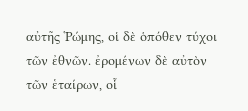αὐτῆς Ῥώμης, οἱ δὲ ὁπόθεν τύχοι τῶν ἐθνῶν. ἐρομένων δὲ αὐτὸν τῶν ἑταίρων, οἷ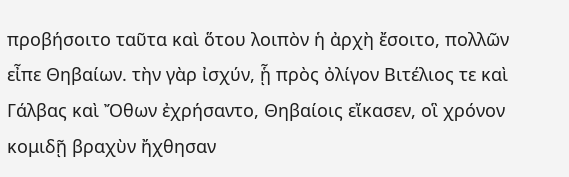προβήσοιτο ταῦτα καὶ ὅτου λοιπὸν ἡ ἀρχὴ ἔσοιτο, πολλῶν εἶπε Θηβαίων. τὴν γὰρ ἰσχύν, ᾗ πρὸς ὀλίγον Βιτέλιος τε καὶ Γάλβας καὶ Ὄθων ἐχρήσαντο, Θηβαίοις εἴκασεν, οἳ χρόνον κομιδῇ βραχὺν ἤχθησαν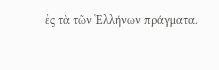ἐς τὰ τῶν Ἑλλήνων πράγματα.